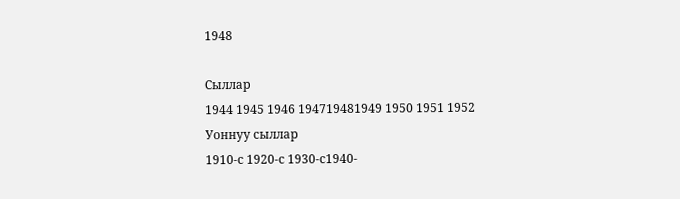1948

Сыллар
1944 1945 1946 194719481949 1950 1951 1952
Уоннуу сыллар
1910-с 1920-с 1930-с1940-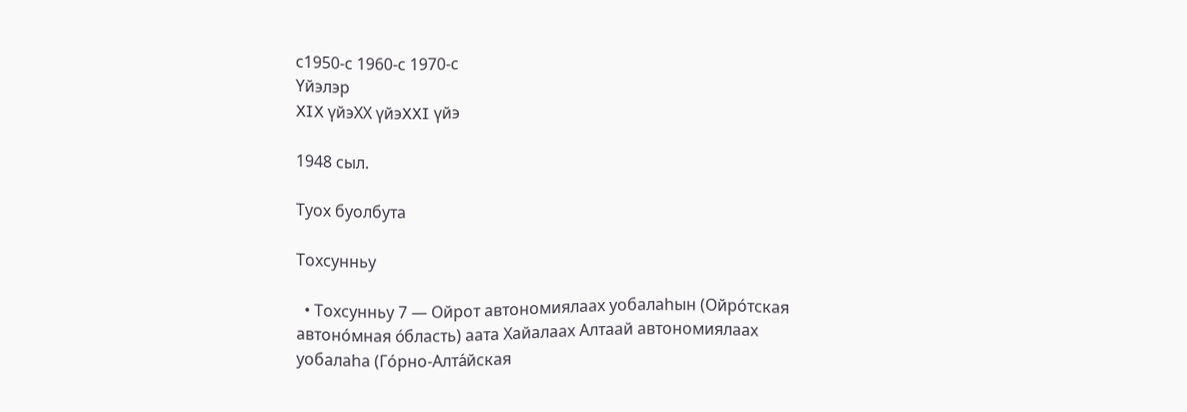с1950-с 1960-с 1970-с
Үйэлэр
XIX үйэXX үйэXXI үйэ

1948 сыл.

Туох буолбута

Тохсунньу

  • Тохсунньу 7 — Ойрот автономиялаах уобалаhын (Ойро́тская автоно́мная о́бласть) аата Хайалаах Алтаай автономиялаах уобалаhа (Го́рно-Алта́йская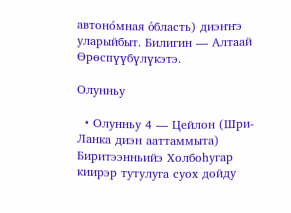автоно́мная о́бласть) диэҥҥэ уларыйбыт. Билигин — Алтаай Өрөспүүбүлүкэтэ.

Олунньу

  • Олунньу 4 — Цейлон (Шри-Ланка диэн ааттаммыта) Биритээнньийэ Холбоһугар киирэр тутулуга суох дойду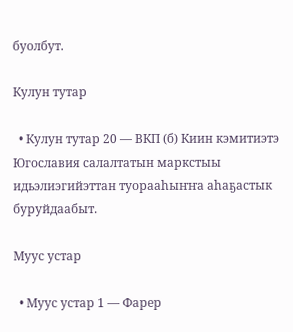буолбут.

Кулун тутар

  • Кулун тутар 20 — ВКП (б) Киин кэмитиэтэ Югославия салалтатын маркстыы идьэлиэгийэттан туорааһыҥҥа аһаҕастык буруйдаабыт.

Муус устар

  • Муус устар 1 — Фарер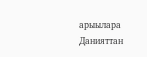арыылара Данияттан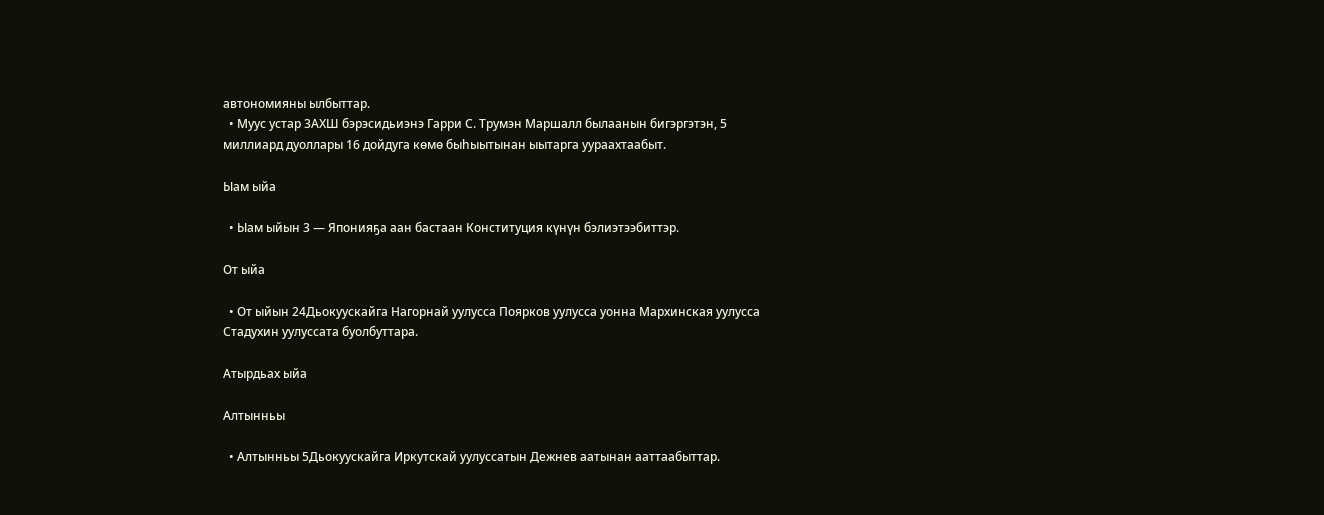автономияны ылбыттар.
  • Муус устар 3АХШ бэрэсидьиэнэ Гарри С. Трумэн Маршалл былаанын бигэргэтэн, 5 миллиард дуоллары 16 дойдуга көмө быһыытынан ыытарга уураахтаабыт.

Ыам ыйа

  • Ыам ыйын 3 — Японияҕа аан бастаан Конституция күнүн бэлиэтээбиттэр.

От ыйа

  • От ыйын 24Дьокуускайга Нагорнай уулусса Поярков уулусса уонна Мархинская уулусса Стадухин уулуссата буолбуттара.

Атырдьах ыйа

Алтынньы

  • Алтынньы 5Дьокуускайга Иркутскай уулуссатын Дежнев аатынан ааттаабыттар.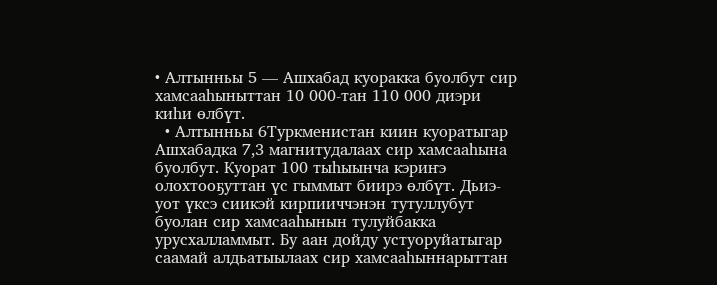• Алтынньы 5 — Ашхабад куоракка буолбут сир хамсааһыныттан 10 000-тан 110 000 диэри киһи өлбүт.
  • Алтынньы 6Туркменистан киин куоратыгар Ашхабадка 7,3 магнитудалаах сир хамсааһына буолбут. Куорат 100 тыһыынча кэриҥэ олохтооҕуттан үс гыммыт биирэ өлбүт. Дьиэ-уот үксэ сиикэй кирпииччэнэн тутуллубут буолан сир хамсааһынын тулуйбакка урусхалламмыт. Бу аан дойду устуоруйатыгар саамай алдьатыылаах сир хамсааһыннарыттан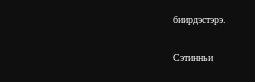биирдэстэрэ.

Сэтинньи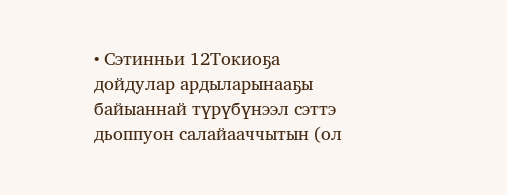• Сэтинньи 12Токиоҕа дойдулар ардыларынааҕы байыаннай түрүбүнээл сэттэ дьоппуон салайааччытын (ол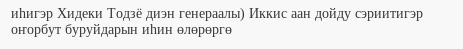иһигэр Хидеки Тодзё диэн генераалы) Иккис аан дойду сэриитигэр оҥорбут буруйдарын иһин өлөрөргө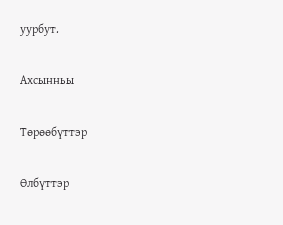уурбут.

Ахсынньы

Төрөөбүттэр

Өлбүттэр